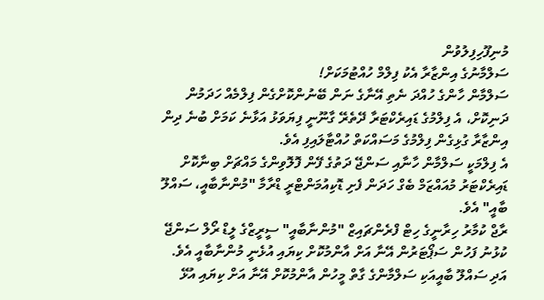މުނިފޫހިފިލުވުން
ސަލްމާނުގެ އިންޒާރާ އެކު ފިލްމް ހުއްޓުމަކަށް!
ސަލްމާން ހާންގެ ހުއްދަ ނެތި އޭނާގެ ނަން ބޭނުންކޮށްގެން ފިލްމެއް ހަދަމުން ދަނިކޮށް، އެ ފިލްމުގެ ޑައިރެކްޓަރާ ދޭތެރޭ ގާނޫނީ ފިޔަވަޅު އަޅާނެ ކަމަށް ބުނެ ދިން އިންޒާރާ ގުޅިގެން ފިލްމުގެ މަސައްކަތް ހުއްޓާލައިފި އެވެ.
އެ ފިލްމަކީ ސަލްމާން ހާނާއި ސަންޖޭ ދަތުގެ ފޭން ފޮލޮވިންގެ މައްޗަށް ބިނާކޮށް ޑައިރެކްޓަރު މުއައްޒަމް ބެގް ހަދަން ފެށި ޑޮކިއުމަންޓްރީ ޑްރާމާ "މުންނާބާއީ، ސައްލޫ ބާއީ" އެވެ.
ރާޖް ކުމާރު ހިރާނީގެ ހިޓް ފްރެންޗައިޒް "މުންނާބާއީ" ސީރީޒްގެ ލީޑް ރޯލް ސަންޖޭ ކުޅުނު ފަހުން ސަޕޯޓަރުން އޭނާ އަށް އާންމުކޮށް ކިޔައި އުޅެނީ މުންނާބާއީ އެވެ. އަދި ސައްލޫ ބާއީއަކި ސަލްމާންގެ ގާތް މީހުން އާންމުކޮށް އޭނާ އަށް ކިޔައި އުޅޭ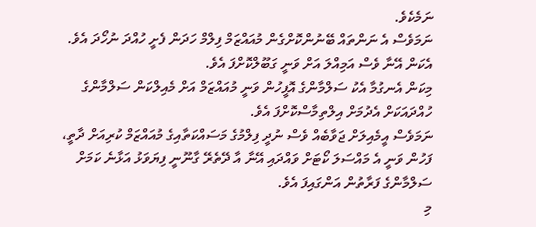ނަމެކެވެ.
ނަމަވެސް އެ ނަންތައް ބޭނުންކޮށްގެން މުއައްޒަމް ފިލްމް ހަދަން ފެށީ ހުއްދަ ނުހޯދަ އެވެ. އެކަން އޭނާ ވެސް އަމިއްލަ އަށް ވަނީ ގަބޫލްކޮށްފަ އެވެ.
މިކަން އެނގުމާ އެކު ސަލްމާންގެ އޮފީހުން ވަނީ މުއައްޒަމް އަށް މެއިލްކަން ސަލްމާންގެ ހުއްދައަކަށް އެދުމަށް އިލްތިމާސްކޮށްފަ އެވެ.
ނަމަވެސް އީމެއިލަށް ޖަވާބެއް ވެސް ނުދީ ފިލްމުގެ މަސައްކަތާއިގެ މުއައްޒަމް ކުރިއަށް ދާތީ، ފަހުން ވަނީ އެ މައްސަލަ ކޯޓަށް ވައްދައި އޭނާ އާ ދޭތެރޭ ގާނޫނީ ފިޔަވަޅު އަޅާނެ ކަމަށް ސަލްމާންގެ ފަރާތުން އަންގައިފަ އެވެ.
މި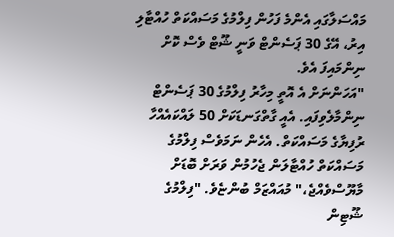މައްސަލާގައި އެންމެ ފަހުން ފިލްމުގެ މަސައްކަތް ހުއްޓާލި އިރު، އޭގެ 30 ޕަސެންޓް ވަނީ ޝޫޓް ވެސް ކޮށް ނިންމައިފަ އެވެ.
"އަހަންނަށް އެ އޮތީ މިހާރު ފިލްމުގެ 30 ޕަސެންޓް ނިންމާލެވިފައި. އެއީ ގާތްގަނޑަކަށް 50 ލައްކައެއްހާ ރުފިޔާގެ މަސައްކަތް. އެހެން ނަމަވެސް ފިލްމުގެ މަސައްކަތް ހުއްޓާލަން ޖެހުމުން ވަރަށް ބޮޑަށް މާޔޫސްވެއްޖެ،" މުއައްޒަމް ބުންޏެވެ. "ފިލްމުގެ ޝޫޓިން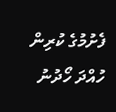ފެށުމުގެ ކުރިން ހުއްދަ ހޯދުނު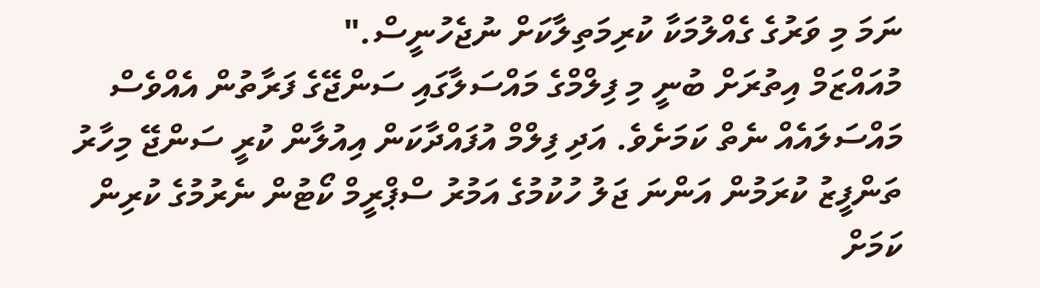ނަމަ މި ވަރުގެ ގެއްލުމަކާ ކުރިމަތިލާކަށް ނުޖެހުނީސް."
މުއައްޒަމް އިތުރަށް ބުނީ މި ފިލްމްގެ މައްސަލާގައި ސަންޖޭގެ ފަރާތުން އެއްވެސް މައްސަލައެއް ނެތް ކަމަށެވެ. އަދި ފިލްމް އުފައްދާކަން އިއުލާން ކުރީ ސަންޖޭ މިހާރު ތަންފީޒު ކުރަމުން އަންނަ ޖަލު ހުކުމުގެ އަމުރު ސްޕްރީމް ކޯޓުން ނެރުމުގެ ކުރިން ކަމަށް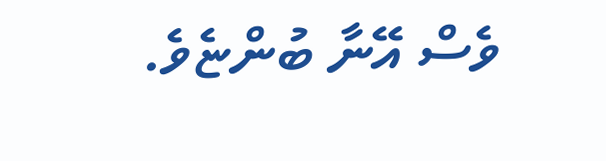ވެސް އޭނާ ބުންޏެވެ.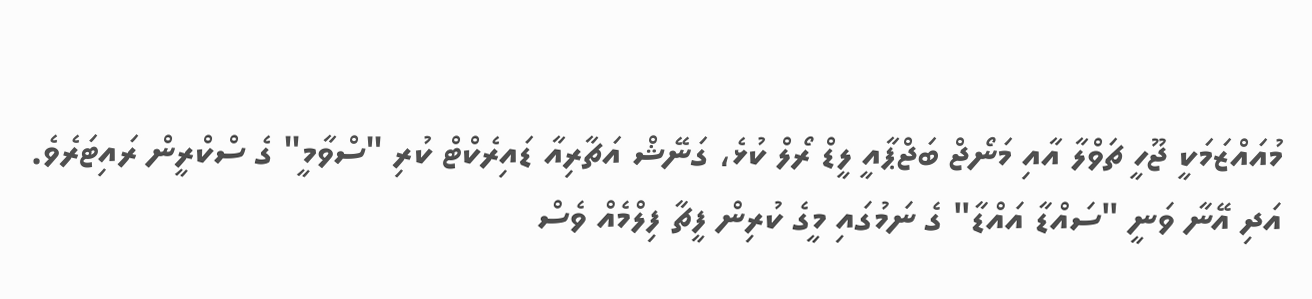މުއައްޒަމަކީ ޖޫހީ ޗަވްލާ އާއި މަނޯޖް ބަޖްޕާއީ ލީޑް ރޯލް ކުޅެ، ގަނޭޝް އަޗާރިއާ ޑައިރެކްޓް ކުރި "ސްވާމީ" ގެ ސްކްރީން ރައިޓަރެވެ. އަދި އޭނާ ވަނީ "ސައްޑާ އައްޑާ" ގެ ނަމުގައި މީގެ ކުރިން ފީޗާ ފިލްމެއް ވެސް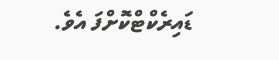ޑައިރެކްޓްކޮށްފަ އެވެ.